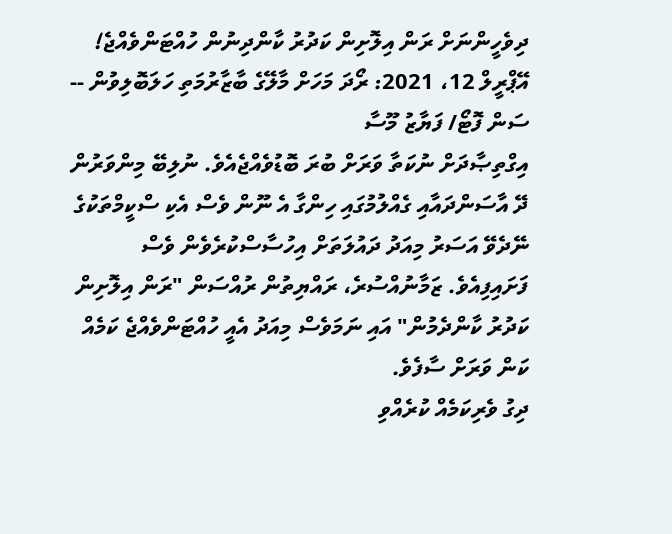ދިވެހީންނަށް ރަން އިލޮށިން ކަދުރު ކާންދިނުން ހުއްޓަންވެއްޖެ!
އޭޕްރީލް 12، 2021: ރޯދަ މަހަށް މާލޭގެ ބާޒާރުމަތި ހަލަބޮލިވުން -- ސަން ފޮޓޯ/ ފަޔާޒު މޫސާ
އިގްތިޞާދަށް ނުކަތާ ވަރަށް ބުރަ ބޮޑުވެއްޖެއެވެ. ނުލިބޭ މިންވަރުން ދޭ އާސަންދައާއި ގެއްލުމުގައި ހިންގާ އެ ނޫން ވެސް އެކި ސްކީމްތަކުގެ ނޭދެވޭ އަސަރު މިއަދު ދައުލަތަށް އިހުސާސްކުރެވެން ވެސް ފަށައިފިއެވެ. ޒަމާނުއްސުރެ، ރައްޔިތުން ރުއްސަން "ރަން އިލޮށިން ކަދުރު ކާންދެމުން" އައި ނަމަވެސް މިއަދު އެއީ ހުއްޓަންވެއްޖެ ކަމެއް ކަން ވަރަށް ސާފެވެ.
ދިގު ވެރިކަމެއް ކުރެއްވި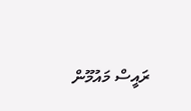ރައީސް މައުމޫން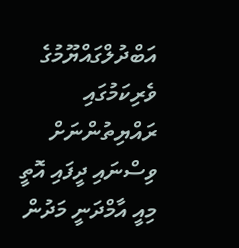އަބްދުލްގައްޔޫމުގެ ވެރިކަމުގައި ރައްޔިތުންނަށް ވިސްނައި ދީފައި އޮތީ މިއީ އާމްދަނީ މަދުން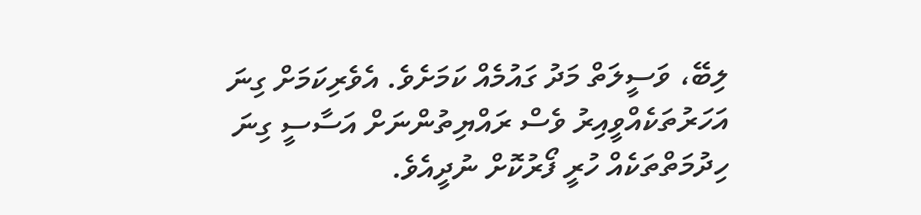ލިބޭ، ވަސީލަތް މަދު ގައުމެއް ކަމަށެވެ. އެވެރިކަމަށް ގިނަ އަހަރުތަކެއްވީއިރު ވެސް ރައްޔިތުންނަށް އަސާސީ ގިނަ ހިދުމަތްތަކެއް ހުރީ ފޯރުކޮށް ނުދީއެވެ.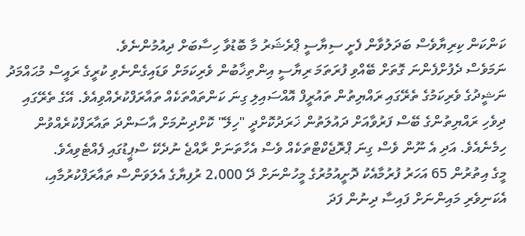ކަންކަން ކިރިޔާވެސް ބަދަލުވާން ފެށީ ސިޔާސީ ޕްރެޝަރު މާ ބޮޑުވާ ހިސާބަށް ދިއުމުންނެވެ.
ނަމަވެސް ދެފުށްފެންނަ ގޮތަށް ބޭއްވި ފުރަތަމަ ރިޔާސީ އިންތިޚާބުން ވެރިކަމަށް ވަޑައިގެންނެވި ކުރީގެ ރައީސް މުޙައްމަދު ނަޝީދުގެ ވެރިކަމުގެ ތެރޭގައި ރައްޔިތުން ތައުރީފް އޮއްސައިލި ގިނަ ކަންތައްތަކެއް ތައާރަފްކުރެއްވިއެވެ. އޭގެ ތެރޭގައި ދިވެހި ރައްޔިތުންގެ ބޭސް ފަރުވާއަށް ދައުލަތުން ޚަރަދުކޮށްދީ "ހިލޭ" ކޮށްދިނުމަށް އާސަންދަ ތައާރަފްކުރެއްވުން ހިމެނެއެވެ. އަދި އެ ނޫން ވެސް ގިނަ ޕްރޮޖެކްޓްތަކެއް ވެސް އެހާތަނަށް ރާއްޖެ ނުދެކޭ ސްޕީޑުގައި ފެއްޓެވިއެވެ.
މީގެ އިތުރުން 65 އަހަރު ފުރުމާއެކު ދޮށީއުމުރުގެ މީހުންނަށް ދޭ 2،000 ރުފިޔާގެ އެލަވަންސް ތައާރަފްކުރުމާއި، އެކަނިވެރި މައިންނަށް ފައިސާ ދިނުން ފަދަ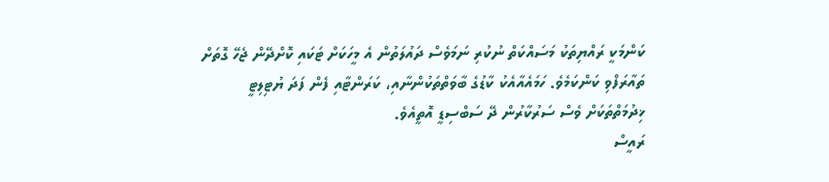ކަންމަކީ ރައްޔިތަކު މަސައްކަތް ނުކުރި ނަމަވެސް ދައުލަތުން އެ މީހަކަށް ޓަކައި ކޮށްދޭން ޖެހޭ ގޮތަށް ތައާރަފްވި ކަންކަމެވެ. ހަމައެއާއެކު ކާޑުގެ ބާވަތްތަކުންނާއި، ކަރަންޓާއި ފެން ފަދަ ޔުޓިލިޓީ ޚިދުމަތްތަކަށް ވެސް ސަރުކާރުން ދޭ ސަބްސިޑީ އޮތީއެވެ.
ރައީސް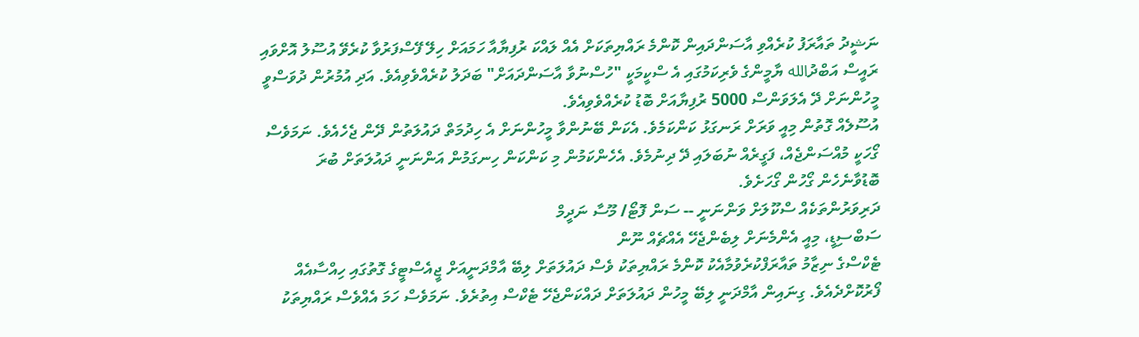ނަޝީދު ތައާރަފު ކުރެއްވި އާސަންދައިން ކޮންމެ ރައްޔިތަކަށް އެއް ލައްކަ ރުފިޔާއާ ހަމައަށް ހިލޭ ފޭސްފަރުވާ ކުރެވޭ އުސޫލު އޮށްވައި ރައީސް އަބްދުالله ޔާމީންގެ ވެރިކަމުގައި އެ ސްކީމަކީ "ހުސްނުވާ އާސަންދައަށް" ބަދަލު ކުރެއްވެވިއެވެ. އަދި އުމުރުން ދުވަސްވީ މީހުންނަށް ދޭ އެލަވަންސް 5000 ރުފިޔާއަށް ބޮޑު ކުރެއްވެވިއެވެ.
އުސޫލެއް ގޮތުން މިއީ ވަރަށް ރަނގަޅު ކަންކަމެވެ. އެކަން ބޭނުންވާ މީހުންނަށް އެ ހިދުމަތް ދައުލަތުން ދޭން ޖެހެއެވެ. ނަމަވެސް ގޯހަކީ މުއްސަންޖެއް، ފަގީރެއް ނުބަލައި ދޭ ދިނުމެވެ. އެހެންކަމުން މި ކަންކަން ހިނގަމުން އަންނަނީ ދައުލަތަށް ބުރަ ބޮޑުވާނެހެން ގޯހުން ގޯހަށެވެ.
ދަރިވަރުންތަކެއް ސްކޫލަށް ވަންނަނީ -- ސަން ފޮޓޯ/ މޫސާ ނަދީމް
ސަބްސިޑީ، މިއީ އެންމެނަށް ލިބެންޖެހޭ އެއްޗެއް ނޫން
ޓެކްސްގެ ނިޒާމު ތައާރަފްކުރެވުމާއެކު ކޮންމެ ރައްޔިތަކު ވެސް ދައުލަތަށް ލިބޭ އާމްދަނީއަށް ޖީއެސްޓީގެ ގޮތުގައި ހިއްސާއެއް ފޯރުކޮށްދެއެވެ. ގިނައިން އާމްދަނީ ލިބޭ މީހުން ދައުލަތަށް ދައްކަންޖެހޭ ޓެކްސް އިތުރެވެ. ނަމަވެސް ހަމަ އެއްވެސް ރައްޔިތަކު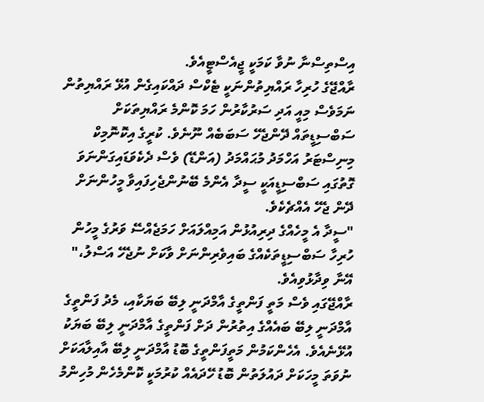އިސްތިސްނާ ނުވާ ކަމަކީ ޖީއެސްޓީއެވެ.
ރާއްޖޭގެ ހުރިހާ ރައްޔިތުންނަކީ ޓެކްސް ދައްކައިގެން އުޅޭ ރައްޔިތުން ނަމަވެސް މިއީ އަދި ސަރުކާރުން ހަމަ ކޮންމެ ރައްޔިތަކަށް ސަބްސިޑީތައް ދޭންޖެހޭ ސަބަބެއް ނޫނެވެ. ކުރީގެ އިކޮނޮމިކް މިނިސްޓަރު އަހްމަދު މުޙައްމަދު (އަންޑޭ) ވެސް ދެކެވަޑައިގަންނަވަ ގޮތުގައި ސަބްސިޑީއަކީ ސީދާ އެންމެ ބޭނުންޖެހިފައިވާ މީހުންނަށް ދޭން ޖެހޭ އެއްޗެކެވެ.
"ސީދާ އެ މީހެއްގެ ދިރިއުޅުން އަމިއްލައަށް ހަމަޖެއްސޭ ވަރުގެ މީހުން ހުރިހާ ސަބްސިޑީތަކެއްގެ ބައިވެރިންނަށް ވާކަށް ނުޖެހޭ އަސްލު،" އޭނާ ވިދާޅުވިއެވެ.
ރާއްޖޭގައި ވެސް މަތީ ފަންތީގެ އާމްދަނީ ލިބޭ ބަޔަކާއި، މެދު ފަންތީގެ އާމްދަނީ ލިބޭ ބައެއްގެ އިތުރުން ދަށް ފަންތީގެ އާމްދަނީ ލިބޭ ބަޔަކު އުޅޭނެއެވެ. އެހެންކަމުން މަތީފަންތީގެ ބޮޑު އާމްދަނީ ލިބޭ އާއިލާއަކަށް ނުވަތަ މީހަކަށް ދައުލަތުން ބޮޑު ހޭދައެއް ކުރުމަކީ ކޮންމެހެން މުހިންމު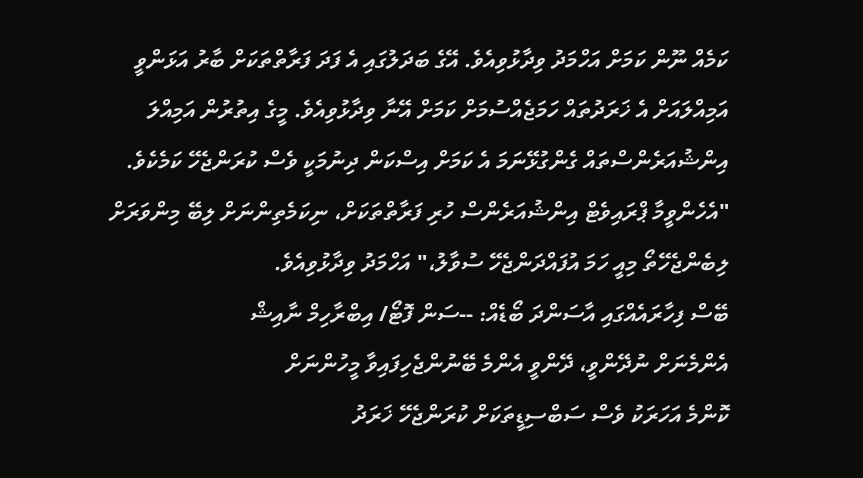ކަމެއް ނޫން ކަމަށް އަހްމަދު ވިދާޅުވިއެވެ. އޭގެ ބަދަލުގައި އެ ފަދަ ފަރާތްތަކަށް ބާރު އަޅަންވީ އަމިއްލައަށް އެ ޚަރަދުތައް ހަމަޖެއްސުމަށް ކަމަށް އޭނާ ވިދާޅުވިއެވެ. މީގެ އިތުރުން އަމިއްލަ އިންޝުއަރެންސްތައް ގެންގުޅޭނަމަ އެ ކަމަށް އިސްކަން ދިނުމަކީ ވެސް ކުރަންޖެހޭ ކަމެކެވެ.
"އެހެންވީމާ ޕްރައިވެޓް އިންޝުއަރެންސް ހުރި ފަރާތްތަކަށް، ނިކަމެތިންނަށް ލިބޭ މިންވަރަށް ލިބެންޖެހޭތޯ މިއީ ހަމަ އުފައްދަންޖެހޭ ސުވާލު،" އަހްމަދު ވިދާޅުވިއެވެ.
ބޭސް ފިހާރައެއްގައި އާސަންދަ ބޯޑެއް: --ސަން ފޮޓޯ/ އިބްރާހިމް ނާއިޝް
އެންމެނަށް ނުދޭންވީ، ދޭންވީ އެންމެ ބޭނުންޖެހިފައިވާ މީހުންނަށް
ކޮންމެ އަހަރަކު ވެސް ސަބްސިޑީތަކަށް ކުރަންޖެހޭ ޚަރަދު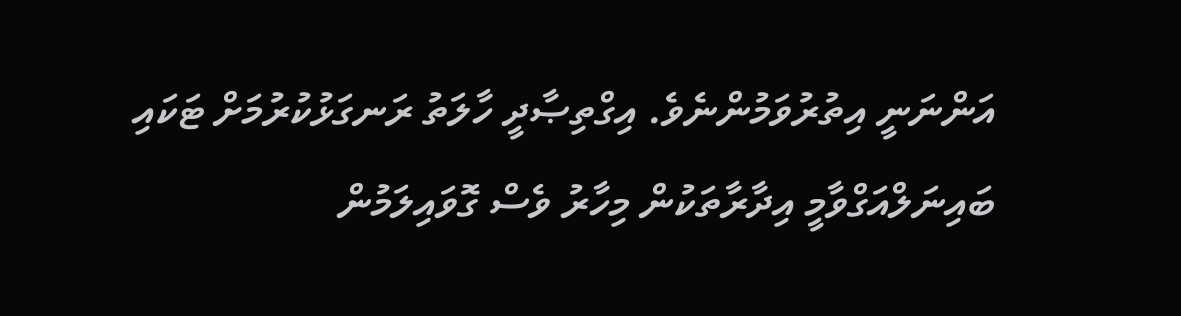އަންނަނީ އިތުރުވަމުންނެވެ. އިގްތިޞާދީ ހާލަތު ރަނގަޅުކުރުމަށް ޓަކައި ބައިނަލްއަގްވާމީ އިދާރާތަކުން މިހާރު ވެސް ގޮވައިލަމުން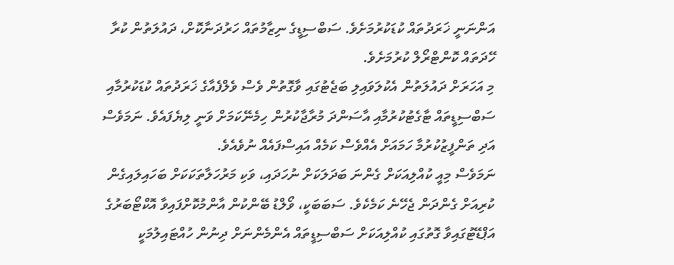އަންނަނީ ޚަރަދުތައް ކުޑަކުރުމަށެވެ. ސަބްސިޑީގެ ނިޒާމުތައް ހަރުދަނާކޮށް، ދައުލަތުން ކުރާ ހޭދަތައް ކޮންޓްރޯލް ކުރުމަށެވެ.
މި އަހަރަށް ދައުލަތުން އެކުލަވައިލި ބަޖެޓުގައި ވާގޮތުން ވެސް ވެލްފެއާގެ ޚަރަދުތައް ކުޑަކުރުމާއި ސަބްސިޑީތައް ޓާގެޓުކުރުމާއި އާސަންދަ މުރާޖާކުރުން ހިމެނޭކަމަށް ވަނީ ލިޔެފައެވެ. ނަމަވެސް އަދި ތަންފީޒުކުރުމާ ހަމައަށް އެއްވެސް ކަމެއް އައިސްފައެއް ނުވެއެވެ.
ނަމަވެސް މިއީ ކުއްލިއަކަށް ގެންނަ ބަދަލަކަށް ނުހަދައި، ވަކި މަރުހަލާތަކަކަށް ބަހައިލައިގެން ކުރިއަށް ގެންދަން ޖެހޭނެ ކަމެކެވެ. ސަބަބަކީ، ވޯލްޑު ބޭންކުން އާންމުކޮށްފައިވާ އޮކްޓޯބަރުގެ އަޕްޑޭޓުގައިވާ ގޮތުގައި ކުއްލިއަކަށް ސަބްސިޑީތައް އެންމެންނަށް ދިނުން ހުއްޓައިލުމަކީ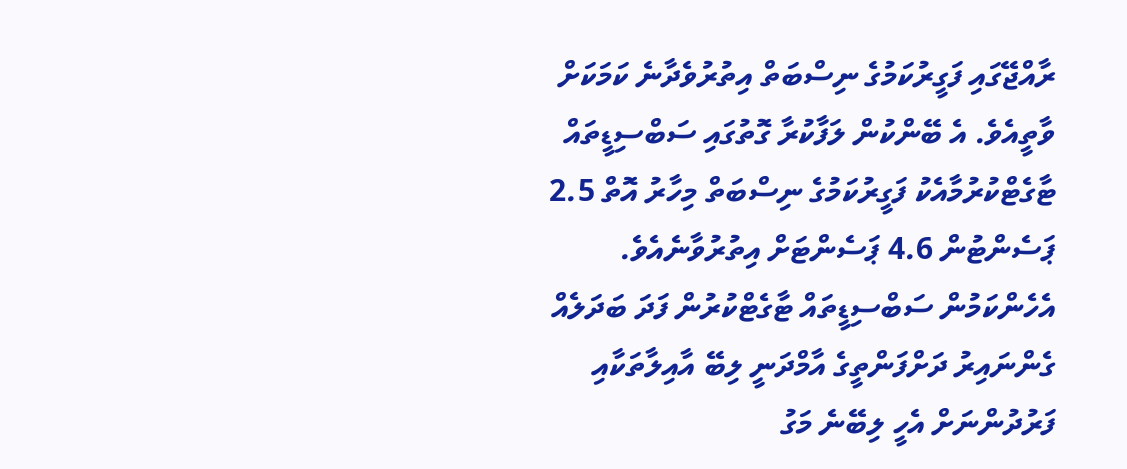ރާއްޖޭގައި ފަގީރުކަމުގެ ނިސްބަތް އިތުރުވެދާނެ ކަމަކަށް ވާތީއެވެ. އެ ބޭންކުން ލަފާކުރާ ގޮތުގައި ސަބްސިޑީތައް ޓާގެޓްކުރުމާއެކު ފަގީރުކަމުގެ ނިސްބަތް މިހާރު އޮތް 2.5 ޕަސެންޓުން 4.6 ޕަސެންޓަށް އިތުރުވާނެއެވެ.
އެހެންކަމުން ސަބްސިޑީތައް ޓާގެޓްކުރުން ފަދަ ބަދަލެއް ގެންނައިރު ދަށްފަންތީގެ އާމްދަނީ ލިބޭ އާއިލާތަކާއި ފަރުދުންނަށް އެހީ ލިބޭނެ މަގު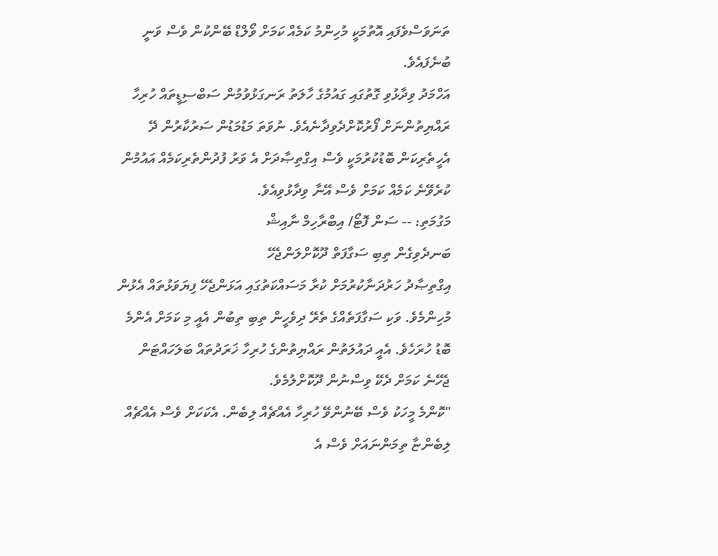ތަނަވަސްވެފައި އޮތުމަކީ މުހިންމު ކަމެއް ކަމަށް ވޯލްޑް ބޭންކުން ވެސް ވަނީ ބުނެފައެވެ.
އަހްމަދު ވިދާޅުވި ގޮތުގައި ގައުމުގެ ހާލަތު ރަނގަޅުވުމުން ސަބްސިޑީތައް ހުރިހާ ރައްޔިތުންނަށް ފޯރުކޮށްދެވިދާނެއެވެ. ނުވަތަ މަޑުމަޑުން ސަރުކާރުން ދޭ އެހީތެރިކަން ބޮޑުކުރުމަކީ ވެސް އިގްތިޞާދަށް އެ ވަރު ފުދުންތެރިކަމެއް އައުމުން ކުރެވޭނެ ކަމެއް ކަމަށް ވެސް އޭނާ ވިދާޅުވިއެވެ.
މަގުމަތި: -- ސަން ފޮޓޯ/ އިބްރާހިމް ނާއިޝް
ބަނދެވިގެން ތިބި ސަގާފަތް ދޫކޮށްލަންޖެހޭ
އިގްތިޞާދު ހަރުދަނާކުރުމަށް ކުރާ މަސައްކަތުގައި އަޅަންޖެހޭ ފިޔަވަޅުތައް އެޅުން މުހިންމެވެ. ވަކި ސަގާފަތެއްގެ ތެރޭ ދިވެހީން ތިބި ތިބުން އެއީ މި ކަމަށް އެންމެ ބޮޑު ހުރަހެވެ. އެއީ ދައުލަތުން ރައްޔިތުންގެ ހުރިހާ ޚަރަދުތައް ބަލަހައްޓަން ޖެހޭނެ ކަމަށް ދެކޭ ވިސްނުން ދޫކޮށްލުމެވެ.
"ކޮންމެ މީހަކު ވެސް ބޭނުންވޭ ހުރިހާ އެއްޗެއް ލިބެން. އެކަކަށް ވެސް އެއްޗެއް ލިބެންޏާ ތިމަންނައަށް ވެސް އެ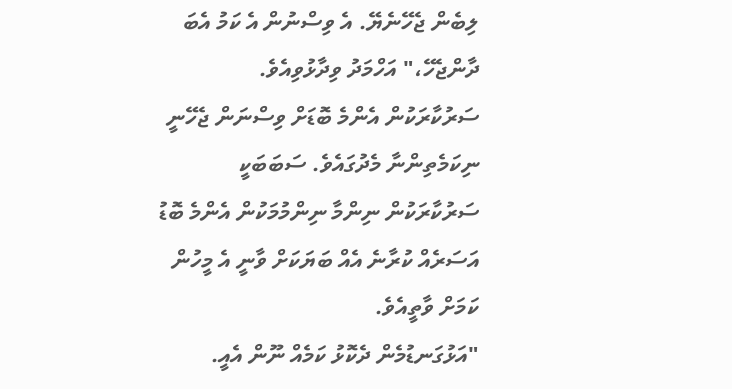ލިބެން ޖެހޭނެޔޭ. އެ ވިސްނުން އެ ކަމު އެބަ ދާންޖެހޭ،" އަހްމަދު ވިދާޅުވިއެވެ.
ސަރުކާރަކުން އެންމެ ބޮޑަށް ވިސްނަން ޖެހޭނީ ނިކަމެތިންނާ މެދުގައެވެ. ސަބަބަކީ ސަރުކާރަކުން ނިންމާ ނިންމުމަކުން އެންމެ ބޮޑު އަސަރެއް ކުރާނެ އެއް ބަޔަކަށް ވާނީ އެ މީހުން ކަމަށް ވާތީއެވެ.
"އަޅުގަނޑުމެން ދެކޮޅު ކަމެއް ނޫން އެއީ.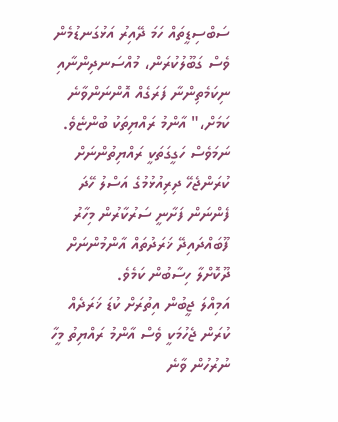ސަބްސިޑީތައް ހަމަ ދޭއިރު އަޅުގަނޑުމެން ވެސް ގަބޫލުކުރަން، މުއްސަނދިންނާއި ނިކަމެތިންނާ ފަރަގެއް އޮންނަންވާނެ ކަމަށް،" އާންމު ރައްޔިތަކު ބުންޏެވެ.
ނަމަވެސް ހަގީގަތަކީ ރައްޔިތުންނަށް ކުރަންޖެހޭ ދިރިއުޅުމުގެ އަސްލު ހޭދަ ފެންނަން ފަށާނީ ސަރުކާރުން މިހާރު ފޫބައްދައިދޭ ޚަރަދުތައް އާންމުންނަށް ދޫކޮށްލާ ހިސާބުން ކަމެވެ.
އަމިއްލަ ޖީބުން އިތުރަށް ކުޑަ ޚަރަދެއް ކުރަން ޖެހުމަކީ ވެސް އާންމު ރައްޔިތު މީހާ ނުރުހުން ވާނެ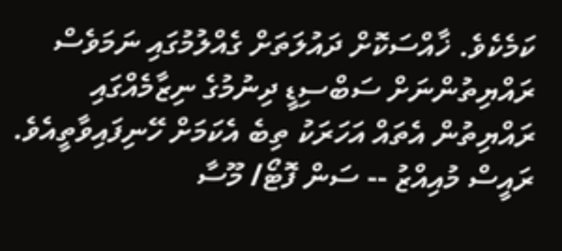ކަމެކެވެ. ޚާއްސަކޮށް ދައުލަތަށް ގެއްލުމުގައި ނަމަވެސް ރައްޔިތުންނަށް ސަބްސިޑީ ދިނުމުގެ ނިޒާމެއްގައި ރައްޔިތުން އެތައް އަހަރަކު ތިބެ އެކަމަށް ހޭނިފައިވާތީއެވެ.
ރައީސް މުއިއްޒު -- ސަން ފޮޓޯ/ މޫސާ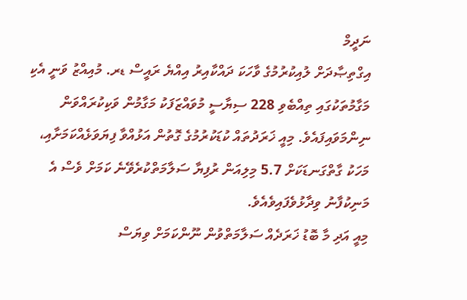ނަދީމް
އިގްތިޞާދަށް ލުއިކުރުމުގެ ވާހަކަ ދައްކާއިރު އިއްޔެ ރައީސް ޑރ. މުއިއްޒު ވަނީ އެކި މަގާމުތަކުގައި ތިއްބެވި 228 ސިޔާސީ މުވައްޒަފަކު މަގާމުން ވަކިކުރައްވަން ނިންމަވައިފައެވެ. މިއީ ޚަރަދުތައް ކުޑަކުރުމުގެ ގޮތުން އަޅުއްވާ ފިޔަވަޅެއްކަމަށާއި، މަހަކު ގާތްގަނޑަކަށް 5.7 މިލިއަން ރުފިޔާ ސަލާމަތްކުރެވޭނެ ކަމަށް ވެސް އެ މަނިކުފާނު ވިދާޅުވެފައިވެއެވެ.
މިއީ އަދި މާ ބޮޑު ޚަރަދެއް ސަލާމަތްވުން ނޫންކަމަށް ވިޔަސް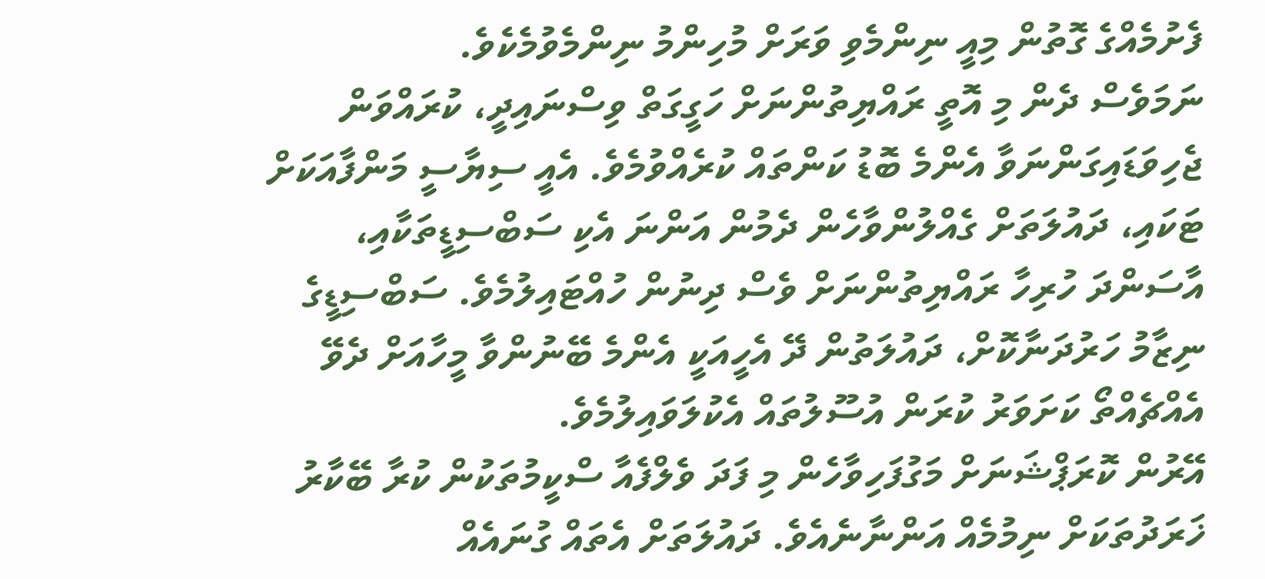ފެށުމެއްގެ ގޮތުން މިއީ ނިންމެވި ވަރަށް މުހިންމު ނިންމެވުމެކެވެ.
ނަމަވެސް ދެން މި އޮތީ ރައްޔިތުންނަށް ހަގީގަތް ވިސްނައިދީ، ކުރައްވަން ޖެހިވަޑައިގަންނަވާ އެންމެ ބޮޑު ކަންތައް ކުރެއްވުމެވެ. އެއީ ސިޔާސީ މަންފާއަކަށް ޓަކައި، ދައުލަތަށް ގެއްލުންވާހެން ދެމުން އަންނަ އެކި ސަބްސިޑީތަކާއި، އާސަންދަ ހުރިހާ ރައްޔިތުންނަށް ވެސް ދިނުން ހުއްޓައިލުމެވެ. ސަބްސިޑީގެ ނިޒާމު ހަރުދަނާކޮށް، ދައުލަތުން ދޭ އެހީއަކީ އެންމެ ބޭނުންވާ މީހާއަށް ދެވޭ އެއްޗެއްތޯ ކަށަވަރު ކުރަން އުސޫލުތައް އެކުލަވައިލުމެވެ.
އޭރުން ކޮރަޕްޝަނަށް މަގުފަހިވާހެން މި ފަދަ ވެލްފެއާ ސްކީމުތަކުން ކުރާ ބޭކާރު ޚަރަދުތަކަށް ނިމުމެއް އަންނާނެއެވެ. ދައުލަތަށް އެތައް ގުނައެއް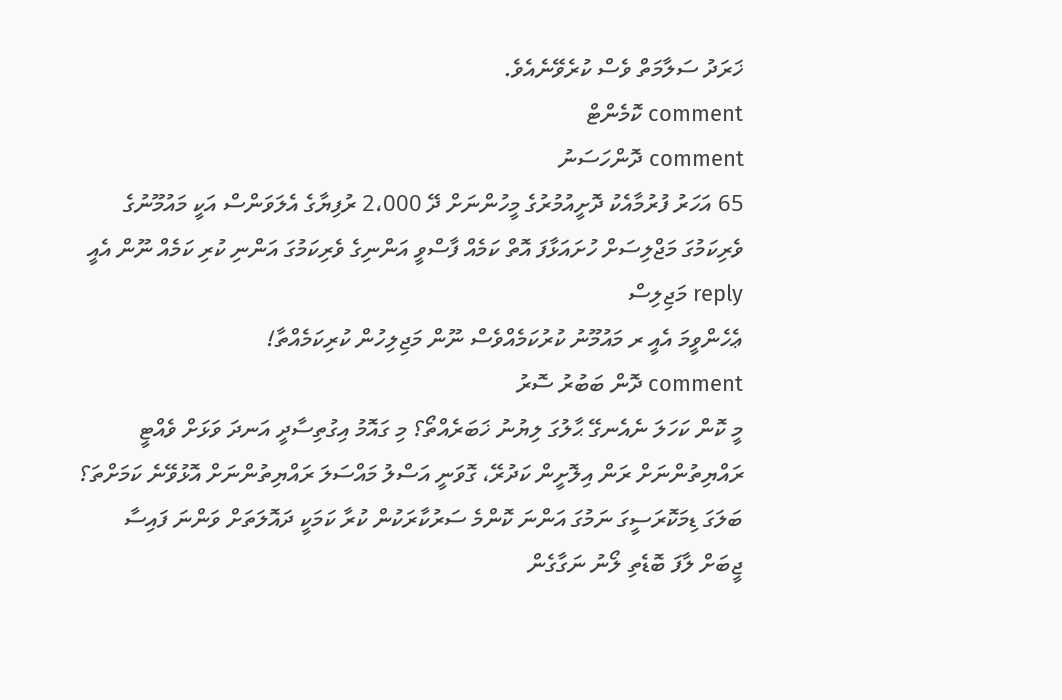ޚަރަދު ސަލާމަތް ވެސް ކުރެވޭނެއެވެ.
comment ކޮމެންޓް
comment ދޮންހަސަނު
65 އަހަރު ފުރުމާއެކު ދޮށީއުމުރުގެ މީހުންނަށް ދޭ 2،000 ރުފިޔާގެ އެލަވަންސް އަކީ މައުމޫނުގެ ވެރިކަމުގަ މަޖްލިސަށް ހުށައަޅާފަ އޮތް ކަމެއް ފާސްވީ އަންނިގެ ވެރިކަމުގަ އަންނި ކުރި ކަމެއް ނޫން އެއީ
reply މަޖިލިސް
ޢެހެންވީމަ އެއީ ރ މައުމޫނު ކުރުކަމެއްވެސް ނޫން މަޖިލިހުން ކުރިކަމެއްތާ!
comment ދޮން ބަބުރު ސޮރު
މީ ކޮން ކަހަލަ ނެއެނގޭ ޙާލުގަ ލިޔުނު ޚަބަރެއްތޯ؟ މި ގައޮމު އިގުތިސާދީ އަނދަ ވަޅަށް ވެއްޓީ ރައްޔިތުންނަށް ރަން އިލޮށީން ކަދުރޭ، ގޮވަނީ އަސްލު މައްސަލަ ރައްޔިތުންނަށް އޮޅުވޭނެ ކަމަށްތަ؟ ބަލަގަ ޑިމަކޮރަސީގަ ނަމުގަ އަންނަ ކޮންމެ ސަރުކާރަކުން ކުރާ ކަމަކީ ދައޮލަތަށް ވަންނަ ފައިސާ ޖީބަށް ލާފަ ބޮޑެތި ލޯނު ނަގާގެން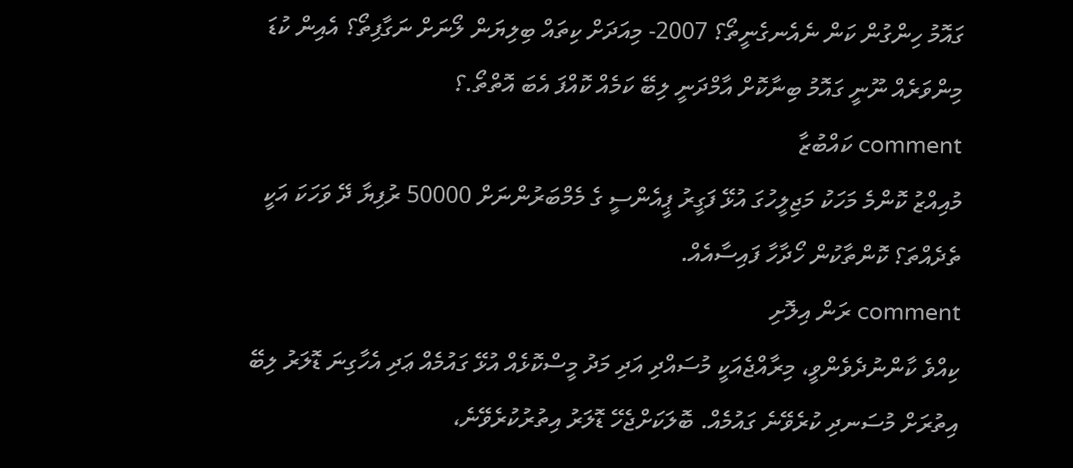ގައޮމު ހިންގުން ކަން ނެއެނގެނީތޯ؟ 2007- މިއަދަށް ކިތައް ބިލިޔަން ލޯނަށް ނަގާފިތޯ؟ އެއިން ކުޑަ މިންވަރެއް ނޫނީ ގައޮމު ބިނާކޮށް އާމްދަނީ ލިބޭ ކަމެއް ކޮއްފަ އެބަ އޮތްތޯ.؟
comment ކައްބުޒާ
މުއިއްޒު ކޮންމެ މަހަކު މަޖިލީހުގަ އުޅޭ ފަގީރު ޕީއެންސީ ގެ މެމްބަރުންނަށް 50000 ރުފިޔާ ދޭ ވަހަކަ އަކީ ތެދެއްތަ؟ ކޮންތާކުން ހޯދާހާ ފައިސާއެއް.
comment ރަން އިލޮށި
ކިއްވެ ކާންނުދެވެންވީ، މިރާއްޖެއަކީ މުސައްދި އަދި މަދު މީސްކޮޅެއް އުޅޭ ގައުމެއް ޢަދި އެހާގިނަ ޑޮލަރު ލިބޭ އިތުރަށް މުސަނދި ކުރެވޭނެ ގައުމެއް. ބޮލަކަށްޖެހޭ ޑޮލަރު އިތުރުކުރެވޭނެ،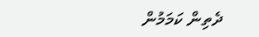ދެތިން ކަމަމުން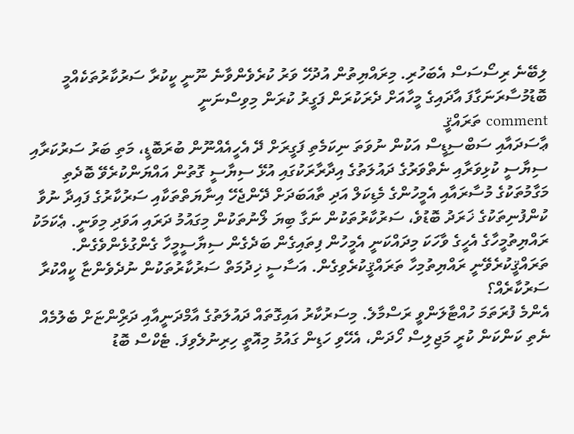ލިބޭނެ ރިސޯސަސް އެބަހުރި. މިރައްޔިތުން އުދުހޭ ވަރު ކުރެވެންވާނެ ނޫނީ ކީކުރާ ސަރުކާރުތަކެއްމީ ބޮޑުމުސާރަނަގާފަ އާދައިގެ މީހާއަށް ދެރަކުރަން ފަގީރު ކުރަން މިވިސްނަނީ
comment ތަރައްޤީ
ޢާސަދައާއި ސަބްސިޑީސް އަކުން ނުވަތަ ނިކަމެތި ފަގީރަށް ދޭ އެހީއެއްނޫން ބުރަބޮޑީ، މަތި ބަރު ސަރުކަރާއި ސިޔާސީ ކުޅިވަރާއި ނެތްވަރުގެ ދައުލަތުގެ އިދާރާރަކުގައި އުޅޭ ސިޔާސީ ގޮތުން އައްޔަންކުރެވޭ ބޮދެތި މަގާމުތަކުގެ މުސާރައާއި އެމީހުންގެ މެޑިކަލް އަދި ތާއަބަދަށް ދޭންޖެހޭ އިނާޔަތްތަކާއި ސަރުކާރުގެ ފައިދާ ނުވާ ކުންފުނިތަކުގެ ޚަރަދު ބޮޑުވެ، ސަރުކާރުތަކުން ނަގާ ބިޔަ ލޯނުތަކުން މިގައުމު ދަރައި އަވަދި މިވަނީ. ޢެކަމަކު ރައްޔިތުމީހާގެ އެހީގެ ވާހަކަ މިދައްކަނީ އެމީހުން ފިތައިގެން ބަދެގެން ސިޔާސީމީހާ ގެންގުޅެންވެގެން. ތަރައްޤީކުރެވޭނީ ރައްޔިތުމިހާ ތަރައްޤީކުރެވިގެން. އަސާސީ ޚިދުމަތް ސަރުކާރުތަކުން ނުދެވެންޏާ ކީއްކުރާ ސަރުކާރެއް؟
އެންމެ ފުރަތަމަ ހުއްޓާލަންވީ ރަސްމާލެ. މިސަރުކާރު އައިގޮތައް ދައުލަތުގެ އާމްދަނީއާއި ދަރިްންޏަށް ބެލުމެއް ނެތި ކަންކަން ކުރީ މަޖިލިސް ހޯދަން، އެހޭވި ހަޑިން ގައުމު މިއޮތީ ހިރިނުލެވިފަ. ޓެކްސް ބޮޑު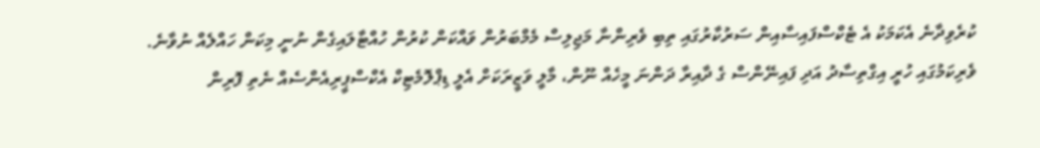ކުރެވިދާނެ އެކަމަކު އެ ޓެކްސްފައިސާއިން ސަރުކާރުގައި ތިބި ވެރިންނާ މަޖިލިސް މެމްބަރުން ވައްކަން ކުރުން ހުއްޓާލައިގެން ނުނީ މިކަން ހައްލެއް ނުވާނެ. ވެރިކަމުގައި ހުރީ އިގްތިސާދު އަދި ފައިނޭންސް ގެ ދާއިރާ ދަންނަ މީހެއް ނޫން، މާލީ ވަޒީރަކަށް އެލީ ޑިޕްލޮމެޓިކް އެކްސްޕީރިއެންސެއް ނެތި ފޮރިން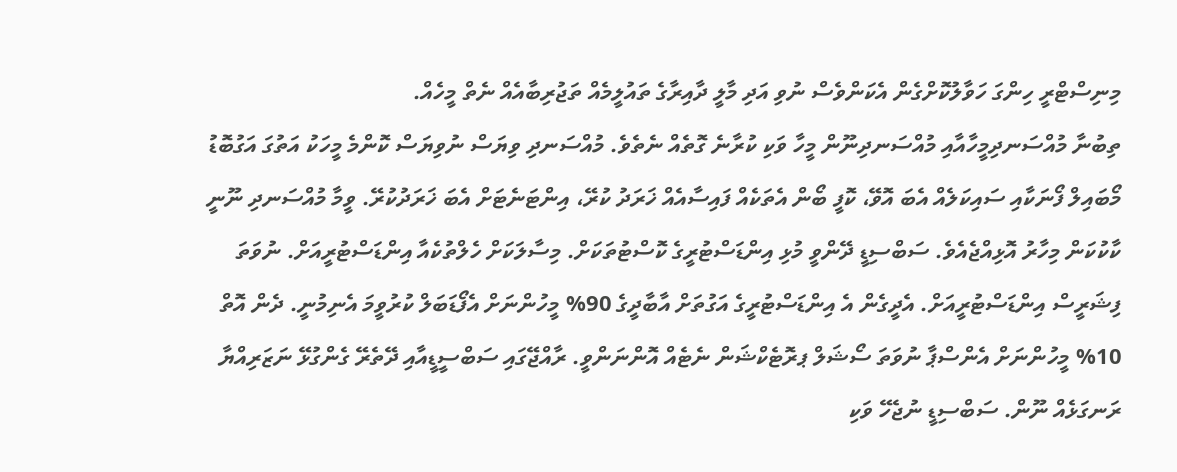މިނިސްޓްރީ ހިންގަ ހަވާލުކޮށްގެން އެކަންވެސް ނުވި އަދި މާލީ ދާއިރާގެ ތައުލީމެއް ތަޖުރިބާއެއް ނެތް މީހެއް.
ތިބުނާ މުއްސަނދިމީހާއާއި މުއްސަނދިނޫން މީހާ ވަކި ކުރާނެ ގޮތެއް ނެތެވެ. މުއްސަނދި ވިޔަސް ނުވިޔަސް ކޮންމެ މީހަކު އަތުގަ އަގުބޮޑު މޯބައިލް ފޯނަކާއި ސައިކަލެއް އެބަ އޮވޭ، ކޮފީ ބޯން އެތަކެއް ފައިސާއެއް ޚަރަދު ކުރޭ، އިންޓަނެޓަށް އެބަ ޚަރަދުކުރޭ. ވީމާ މުއްސަނދި ނޫނީ ކާކުކަން މިހާރު އޮޅިއްޖެއެވެ. ސަބްސިޑީ ދޭންވީ މުޅި އިންޑަސްޓުރީގެ ކޮސްޓުތަކަށް. މިސާލަކަށް ހެލްތުކެއާ އިންޑަސްޓުރީއަށް. ނުވަތަ ފިޝަރީސް އިންޑަސްޓުރީއަށް. އެދީގެން އެ އިންޑަސްޓުރީގެ އަގުތަށް އާބާދީގެ 90% މީހުންނަށް އެފޯޑަބަލް ކުރުވީމަ އެނިމުނީ. ދެން އޮތް 10% މީހުންނަށް އެންސްޕާ ނުވަތަ ސޯޝަލް ޕރޮޓެކްޝަން ނެޓެއް އޮންނަންވީ. ރާއްޖޭގައި ސަބްސީޑީއާއި ދޭތެރޭ ގެންގުޅޭ ނަޒަރިއްޔާ ރަނގަޅެއް ނޫން. ސަބްސިޑީ ނުޖެހޭ ވަކި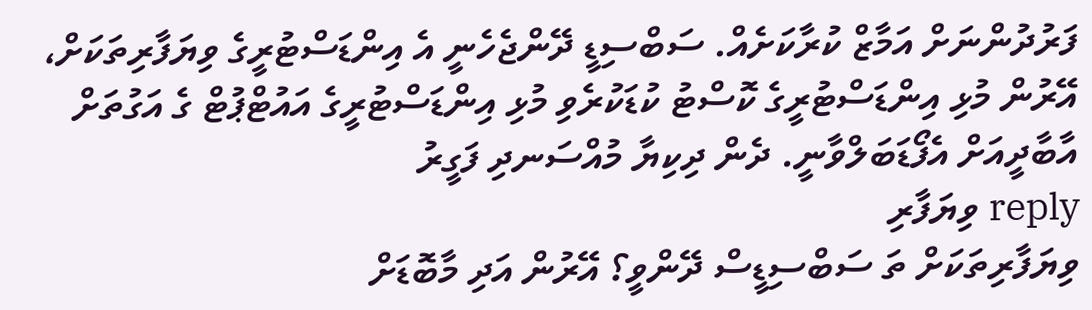ފަރުދުންނަށް އަމާޒް ކުރާކަށެއް. ސަބްސިޑީ ދޭންޖެހެނީ އެ އިންޑަސްޓުރީގެ ވިޔަފާރިތަކަށް، އޭރުން މުޅި އިންޑަސްޓުރީގެ ކޮސްޓު ކުޑަކުރެވި މުޅި އިންޑަސްޓުރީގެ އައުޓްޕުޓް ގެ އަގުތަށް އާބާދީއަށް އެފޯޑަބަލްވާނީ. ދެން ދިކިޔާ މުއްސަނދި ފަގީރު
reply ވިޔަފާރި
ވިޔަފާރިތަކަށް ތަ ސަބްސިޑީސް ދޭންވީ؟ އޭރުން އަދި މާބޮޑަށް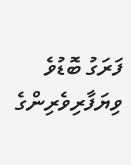ފަރަގު ބޮޑުވެ ވިޔަފާރިވެރިންގެ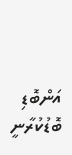އަންބޮޑި ބޮޑުކުރާނީ